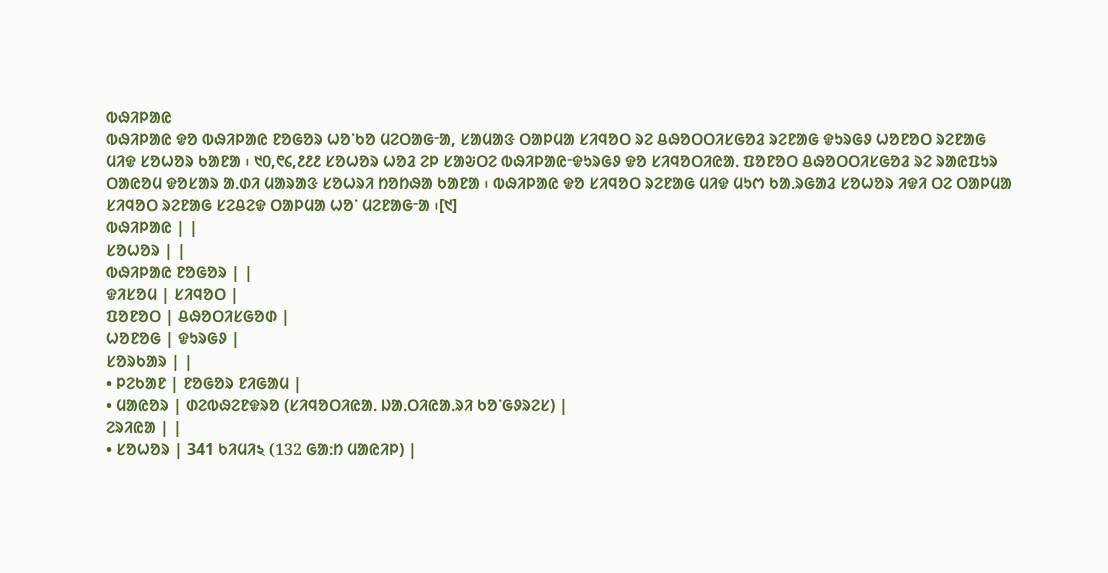ᱵᱷᱤᱞᱟᱭ
ᱵᱷᱤᱞᱟᱭ ᱫᱚ ᱵᱷᱤᱞᱟᱭ ᱱᱚᱜᱚᱨ ᱦᱚᱸᱠᱚ ᱢᱮᱛᱟᱜᱼᱟ, ᱥᱟᱢᱟᱝ ᱛᱟᱞᱢᱟ ᱥᱤᱧᱚᱛ ᱨᱮ ᱪᱷᱚᱛᱛᱤᱥᱜᱚᱲ ᱨᱮᱱᱟᱜ ᱫᱩᱨᱜᱽ ᱦᱚᱱᱚᱛ ᱨᱮᱱᱟᱜ ᱢᱤᱫ ᱥᱚᱦᱚᱨ ᱠᱟᱱᱟ ᱾ ᱑᱐,᱖᱔,᱒᱒᱒ ᱥᱚᱦᱚᱨ ᱦᱚᱲ ᱮᱞ ᱥᱟᱶᱛᱮ ᱵᱷᱤᱞᱟᱭᱼᱫᱩᱨᱜᱽ ᱫᱚ ᱥᱤᱧᱚᱛᱤᱭᱟᱹ ᱯᱚᱱᱚᱛ ᱪᱷᱚᱛᱛᱤᱥᱜᱚᱲ ᱨᱮ ᱨᱟᱭᱯᱩᱨ ᱛᱟᱭᱚᱢ ᱫᱚᱥᱟᱨ ᱟᱹᱰᱤ ᱢᱟᱨᱟᱝ ᱥᱚᱦᱨᱤ ᱴᱚᱴᱷᱟ ᱠᱟᱱᱟ ᱾ ᱵᱷᱤᱞᱟᱭ ᱫᱚ ᱥᱤᱧᱚᱛ ᱨᱮᱱᱟᱜ ᱢᱤᱫ ᱢᱩᱬ ᱠᱟᱹᱨᱜᱟᱲ ᱥᱚᱦᱚᱨ ᱤᱫᱤ ᱛᱮ ᱛᱟᱞᱢᱟ ᱥᱤᱧᱚᱛ ᱨᱮᱱᱟᱜ ᱥᱮᱪᱮᱫ ᱛᱟᱞᱢᱟ ᱦᱚᱸ ᱢᱮᱱᱟᱜᱼᱟ ᱾[᱑]
ᱵᱷᱤᱞᱟᱭ | |
ᱥᱚᱦᱚᱨ | |
ᱵᱷᱤᱞᱟᱭ ᱱᱚᱜᱚᱨ | |
ᱫᱤᱥᱚᱢ | ᱥᱤᱧᱚᱛ |
ᱯᱚᱱᱚᱛ | ᱪᱷᱚᱛᱤᱥᱜᱚᱰ |
ᱦᱚᱱᱚᱜ | ᱫᱩᱨᱜᱽ |
ᱥᱚᱨᱠᱟᱨ | |
• ᱞᱮᱠᱟᱱ | ᱱᱚᱜᱚᱨ ᱱᱤᱜᱟᱢ |
• ᱢᱟᱭᱚᱨ | ᱰᱮᱵᱷᱮᱱᱫᱨᱚ (ᱥᱤᱧᱚᱛᱤᱭᱟᱹ ᱡᱟᱹᱛᱤᱭᱟᱹᱨᱤ ᱠᱚᱸᱜᱽᱨᱮᱥ) |
ᱮᱨᱤᱭᱟ | |
• ᱥᱚᱦᱚᱨ | 341 ᱠᱤᱢᱤ২ (132 ᱜᱟᱺᱴ ᱢᱟᱭᱤᱞ) |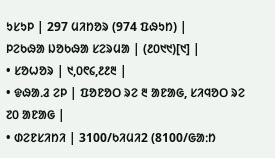ᱩᱥᱩᱞ | 297 ᱢᱤᱴᱚᱨ (974 ᱯᱷᱩᱴ) |
ᱞᱮᱠᱷᱟ ᱡᱚᱠᱷᱟ ᱥᱮᱨᱢᱟ | (᱒᱐᱑᱑)[᱑] |
• ᱥᱚᱦᱚᱨ | ᱑,᱐᱖᱔,᱒᱒᱓ |
• ᱫᱷᱟᱹᱲ ᱮᱞ | ᱯᱚᱱᱚᱛ ᱨᱮ ᱓ ᱟᱱᱟᱜ, ᱥᱤᱧᱚᱛ ᱨᱮ ᱗᱐ ᱟᱱᱟᱜ |
• ᱰᱮᱱᱥᱤᱴᱤ | 3100/ᱠᱤᱢᱤ2 (8100/ᱜᱟᱺᱴ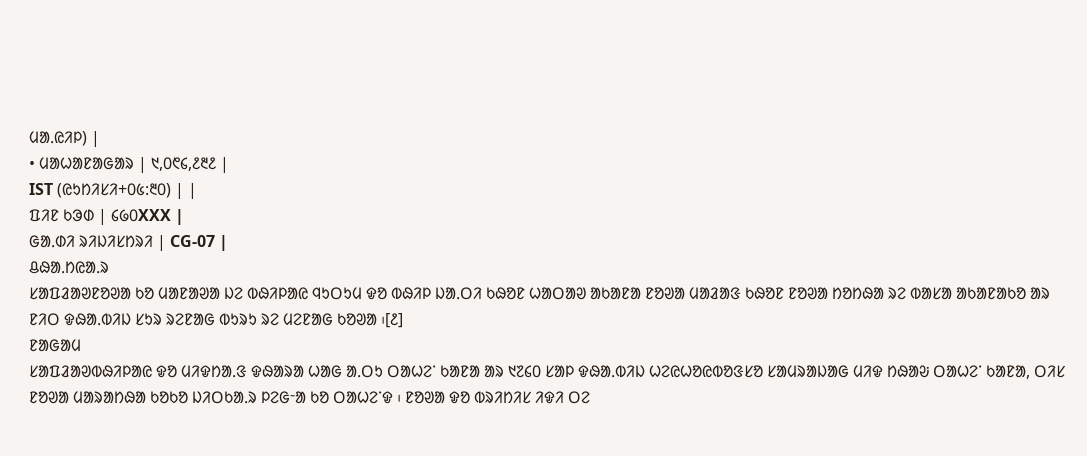ᱢᱟᱹᱭᱤᱞ) |
• ᱢᱟᱦᱟᱱᱟᱜᱟᱨ | ᱑,᱐᱖᱔,᱒᱓᱒ |
IST (ᱭᱩᱴᱤᱥᱤ+᱐᱕:᱓᱐) | |
ᱯᱤᱱ ᱠᱳᱰ | ᱔᱙᱐XXX |
ᱜᱟᱹᱰᱤ ᱨᱤᱡᱤᱥᱴᱨᱤ | CG-07 |
ᱪᱷᱟᱹᱴᱭᱟᱹᱨ
ᱥᱟᱯᱲᱟᱣᱱᱚᱣᱟ ᱠᱚ ᱢᱟᱱᱟᱣᱟ ᱡᱮ ᱵᱷᱤᱞᱟᱭ ᱧᱩᱛᱩᱢ ᱫᱚ ᱵᱷᱤᱞ ᱡᱟᱹᱛᱤ ᱠᱷᱚᱱ ᱦᱟᱛᱟᱣ ᱟᱠᱟᱱᱟ ᱱᱚᱣᱟ ᱢᱟᱲᱟᱝ ᱠᱷᱚᱱ ᱱᱚᱣᱟ ᱴᱚᱴᱷᱟ ᱨᱮ ᱵᱟᱥᱟ ᱟᱠᱟᱱᱟᱠᱚ ᱟᱨ ᱱᱤᱛ ᱫᱷᱟᱹᱵᱤᱡ ᱥᱩᱨ ᱨᱮᱱᱟᱜ ᱵᱩᱨᱩ ᱨᱮ ᱢᱮᱱᱟᱜ ᱠᱚᱣᱟ ᱾[᱒]
ᱱᱟᱜᱟᱢ
ᱥᱟᱯᱲᱟᱣᱵᱷᱤᱞᱟᱭ ᱫᱚ ᱢᱤᱫᱴᱟᱹᱝ ᱫᱷᱟᱨᱟ ᱦᱟᱜ ᱟᱹᱛᱩ ᱛᱟᱦᱮᱸ ᱠᱟᱱᱟ ᱟᱨ ᱑᱗᱔᱐ ᱥᱟᱞ ᱫᱷᱟᱹᱵᱤᱡ ᱦᱮᱭᱦᱚᱭᱵᱚᱝᱥᱚ ᱥᱟᱢᱨᱟᱡᱟᱜ ᱢᱤᱫ ᱴᱷᱟᱶ ᱛᱟᱦᱮᱸ ᱠᱟᱱᱟ, ᱛᱤᱥ ᱱᱚᱣᱟ ᱢᱟᱨᱟᱴᱷᱟ ᱠᱚᱠᱚ ᱡᱤᱛᱠᱟᱹᱨ ᱞᱮᱜᱼᱟ ᱠᱚ ᱛᱟᱦᱮᱸᱫ ᱾ ᱱᱚᱣᱟ ᱫᱚ ᱵᱨᱤᱴᱤᱥ ᱤᱫᱤ ᱛᱮ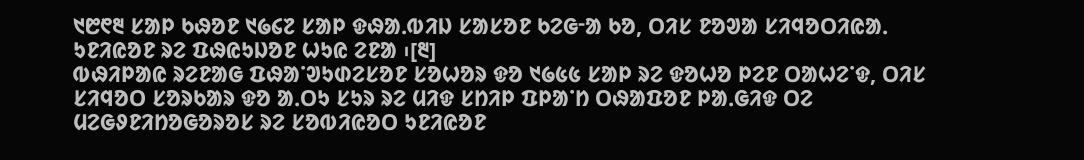᱑᱘᱖᱓ ᱥᱟᱞ ᱠᱷᱚᱱ ᱑᱙᱔᱗ ᱥᱟᱞ ᱫᱷᱟᱹᱵᱤᱡ ᱥᱟᱥᱚᱱ ᱠᱮᱜᱼᱟ ᱠᱚ, ᱛᱤᱥ ᱱᱚᱣᱟ ᱥᱤᱧᱚᱛᱤᱭᱟᱹ ᱩᱱᱤᱭᱚᱱ ᱨᱮ ᱯᱷᱭᱩᱡᱚᱱ ᱦᱩᱭ ᱮᱱᱟ ᱾[᱓]
ᱵᱷᱤᱞᱟᱭ ᱨᱮᱱᱟᱜ ᱯᱷᱟᱸᱣᱩᱰᱮᱥᱚᱱ ᱥᱚᱦᱚᱨ ᱫᱚ ᱑᱙᱕᱕ ᱥᱟᱞ ᱨᱮ ᱫᱚᱦᱚ ᱞᱮᱱ ᱛᱟᱦᱮᱸᱫ, ᱛᱤᱥ ᱥᱤᱧᱚᱛ ᱥᱚᱨᱠᱟᱨ ᱫᱚ ᱟᱹᱛᱩ ᱥᱩᱨ ᱨᱮ ᱢᱤᱫ ᱥᱴᱤᱞ ᱯᱞᱟᱸᱴ ᱛᱷᱟᱯᱚᱱ ᱞᱟᱹᱜᱤᱫ ᱛᱮ ᱢᱮᱜᱽᱱᱤᱴᱚᱜᱚᱨᱚᱥ ᱨᱮ ᱥᱚᱵᱤᱭᱚᱛ ᱩᱱᱤᱭᱚᱱ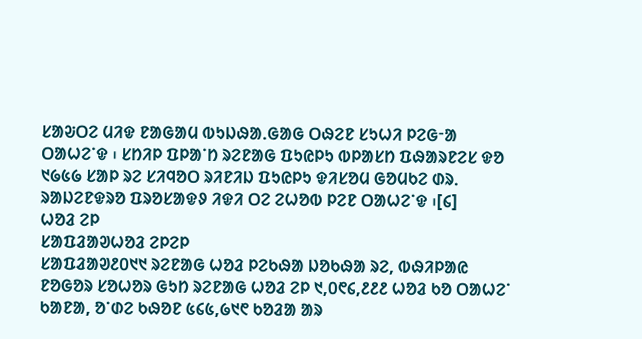ᱥᱟᱶᱛᱮ ᱢᱤᱫ ᱱᱟᱜᱟᱢ ᱵᱩᱡᱷᱟᱹᱜᱟᱜ ᱛᱷᱮᱱ ᱥᱩᱦᱤ ᱞᱮᱜᱼᱟ ᱛᱟᱦᱮᱸᱫ ᱾ ᱥᱴᱤᱞ ᱯᱞᱟᱸᱴ ᱨᱮᱱᱟᱜ ᱯᱩᱭᱞᱩ ᱵᱞᱟᱥᱴ ᱯᱷᱟᱨᱱᱮᱥ ᱫᱚ ᱑᱙᱕᱙ ᱥᱟᱞ ᱨᱮ ᱥᱤᱧᱚᱛ ᱨᱤᱱᱤᱡ ᱯᱩᱭᱞᱩ ᱫᱤᱥᱚᱢ ᱜᱚᱢᱠᱮ ᱰᱨᱹ ᱨᱟᱡᱮᱱᱫᱨᱚ ᱯᱨᱚᱥᱟᱫᱽ ᱤᱫᱤ ᱛᱮ ᱮᱦᱚᱵ ᱞᱮᱱ ᱛᱟᱦᱮᱸᱫ ᱾[᱔]
ᱦᱚᱲ ᱮᱞ
ᱥᱟᱯᱲᱟᱣᱦᱚᱲ ᱮᱞᱮᱞ
ᱥᱟᱯᱲᱟᱣ᱒᱐᱑᱑ ᱨᱮᱱᱟᱜ ᱦᱚᱲ ᱞᱮᱠᱷᱟ ᱡᱚᱠᱷᱟ ᱨᱮ, ᱵᱷᱤᱞᱟᱭ ᱱᱚᱜᱚᱨ ᱥᱚᱦᱚᱨ ᱜᱩᱴ ᱨᱮᱱᱟᱜ ᱦᱚᱲ ᱮᱞ ᱑,᱐᱖᱔,᱒᱒᱒ ᱦᱚᱲ ᱠᱚ ᱛᱟᱦᱮᱸ ᱠᱟᱱᱟ, ᱚᱸᱰᱮ ᱠᱷᱚᱱ ᱕᱔᱕,᱙᱑᱖ ᱠᱚᱲᱟ ᱟᱨ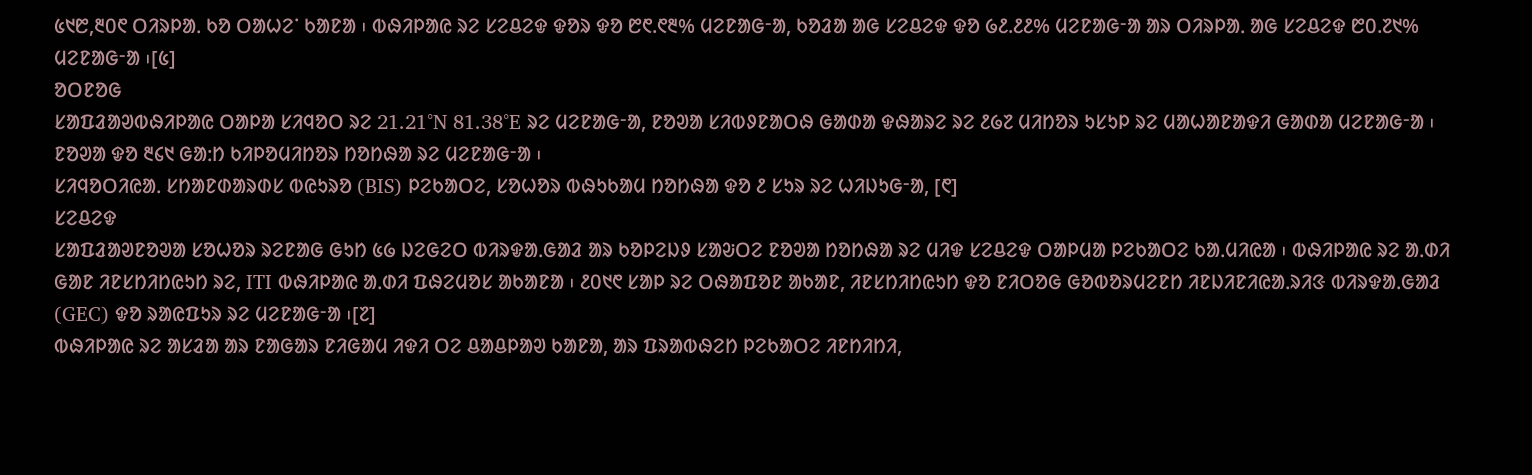᱕᱑᱘,᱓᱐᱖ ᱛᱤᱨᱞᱟᱹ ᱠᱚ ᱛᱟᱦᱮᱸ ᱠᱟᱱᱟ ᱾ ᱵᱷᱤᱞᱟᱭ ᱨᱮ ᱥᱮᱪᱮᱫ ᱫᱚᱨ ᱫᱚ ᱘᱖.᱖᱓% ᱢᱮᱱᱟᱜᱼᱟ, ᱠᱚᱲᱟ ᱟᱜ ᱥᱮᱪᱮᱫ ᱫᱚ ᱙᱒.᱒᱒% ᱢᱮᱱᱟᱜᱼᱟ ᱟᱨ ᱛᱤᱨᱞᱟᱹ ᱟᱜ ᱥᱮᱪᱮᱫ ᱘᱐.᱗᱑% ᱢᱮᱱᱟᱜᱼᱟ ᱾[᱕]
ᱚᱛᱱᱚᱜ
ᱥᱟᱯᱲᱟᱣᱵᱷᱤᱞᱟᱭ ᱛᱟᱞᱟ ᱥᱤᱧᱚᱛ ᱨᱮ 21.21°N 81.38°E ᱨᱮ ᱢᱮᱱᱟᱜᱼᱟ, ᱱᱚᱣᱟ ᱥᱤᱵᱽᱱᱟᱛᱷ ᱜᱟᱰᱟ ᱫᱷᱟᱨᱮ ᱨᱮ ᱒᱙᱗ ᱢᱤᱴᱚᱨ ᱩᱥᱩᱞ ᱨᱮ ᱢᱟᱦᱟᱱᱟᱫᱤ ᱜᱟᱰᱟ ᱢᱮᱱᱟᱜᱼᱟ ᱾ ᱱᱚᱣᱟ ᱫᱚ ᱓᱔᱑ ᱜᱟᱺᱴ ᱠᱤᱞᱚᱢᱤᱴᱚᱨ ᱴᱚᱴᱷᱟ ᱨᱮ ᱢᱮᱱᱟᱜᱼᱟ ᱾
ᱥᱤᱧᱚᱛᱤᱭᱟᱹ ᱥᱴᱟᱱᱰᱟᱨᱰᱥ ᱵᱭᱩᱨᱚ (BIS) ᱞᱮᱠᱟᱛᱮ, ᱥᱚᱦᱚᱨ ᱵᱷᱩᱠᱟᱢ ᱴᱚᱴᱷᱟ ᱫᱚ ᱒ ᱥᱩᱨ ᱨᱮ ᱦᱤᱡᱩᱜᱼᱟ, [᱖]
ᱥᱮᱪᱮᱫ
ᱥᱟᱯᱲᱟᱣᱱᱚᱣᱟ ᱥᱚᱦᱚᱨ ᱨᱮᱱᱟᱜ ᱜᱩᱴ ᱕᱙ ᱡᱮᱜᱮᱛ ᱵᱤᱨᱫᱟᱹᱜᱟᱲ ᱟᱨ ᱠᱚᱞᱮᱡᱽ ᱥᱟᱶᱛᱮ ᱱᱚᱣᱟ ᱴᱚᱴᱷᱟ ᱨᱮ ᱢᱤᱫ ᱥᱮᱪᱮᱫ ᱛᱟᱞᱢᱟ ᱞᱮᱠᱟᱛᱮ ᱠᱟᱹᱢᱤᱭᱟ ᱾ ᱵᱷᱤᱞᱟᱭ ᱨᱮ ᱟᱹᱰᱤ ᱜᱟᱱ ᱤᱱᱥᱴᱤᱴᱭᱩᱴ ᱨᱮ, ITI ᱵᱷᱤᱞᱟᱭ ᱟᱹᱰᱤ ᱯᱷᱮᱢᱚᱥ ᱟᱠᱟᱱᱟ ᱾ ᱒᱐᱑᱖ ᱥᱟᱞ ᱨᱮ ᱛᱷᱟᱯᱚᱱ ᱟᱠᱟᱱ, ᱤᱱᱥᱴᱤᱴᱭᱩᱴ ᱫᱚ ᱱᱤᱛᱚᱜ ᱜᱚᱵᱚᱨᱢᱮᱱᱴ ᱤᱱᱡᱤᱱᱤᱭᱟᱹᱨᱤᱝ ᱵᱤᱨᱫᱟᱹᱜᱟᱲ (GEC) ᱫᱚ ᱨᱟᱭᱯᱩᱨ ᱨᱮ ᱢᱮᱱᱟᱜᱼᱟ ᱾[᱗]
ᱵᱷᱤᱞᱟᱭ ᱨᱮ ᱟᱥᱲᱟ ᱟᱨ ᱱᱟᱜᱟᱨ ᱱᱤᱜᱟᱢ ᱤᱫᱤ ᱛᱮ ᱪᱟᱪᱞᱟᱣ ᱠᱟᱱᱟ, ᱟᱨ ᱯᱨᱟᱵᱷᱮᱴ ᱞᱮᱠᱟᱛᱮ ᱤᱱᱴᱤᱴᱤ,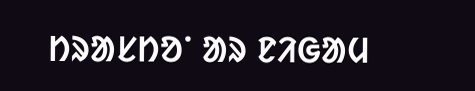ᱴᱨᱟᱥᱴᱚᱸ ᱟᱨ ᱱᱤᱜᱟᱢ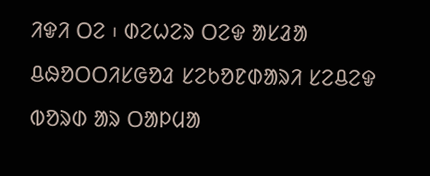ᱤᱫᱤ ᱛᱮ ᱾ ᱰᱮᱦᱮᱨ ᱛᱮᱫ ᱟᱥᱲᱟ ᱪᱷᱚᱛᱛᱤᱥᱜᱚᱲ ᱥᱮᱠᱚᱱᱰᱟᱨᱤ ᱥᱮᱪᱮᱫ ᱵᱚᱨᱰ ᱟᱨ ᱛᱟᱞᱢᱟ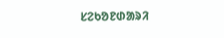ᱥᱮᱠᱚᱱᱰᱟᱨᱤ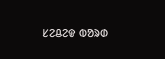ᱥᱮᱪᱮᱫ ᱵᱚᱨᱰ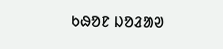ᱠᱷᱚᱱ ᱡᱚᱲᱟᱣ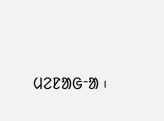ᱢᱮᱱᱟᱜᱼᱟ ᱾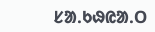ᱥᱟᱹᱠᱷᱭᱟᱹᱛ